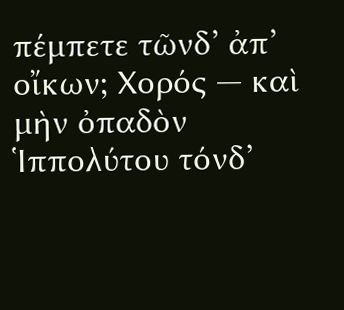πέμπετε τῶνδ’ ἀπ’ οἴκων; Χορός — καὶ μὴν ὀπαδὸν Ἱππολύτου τόνδ’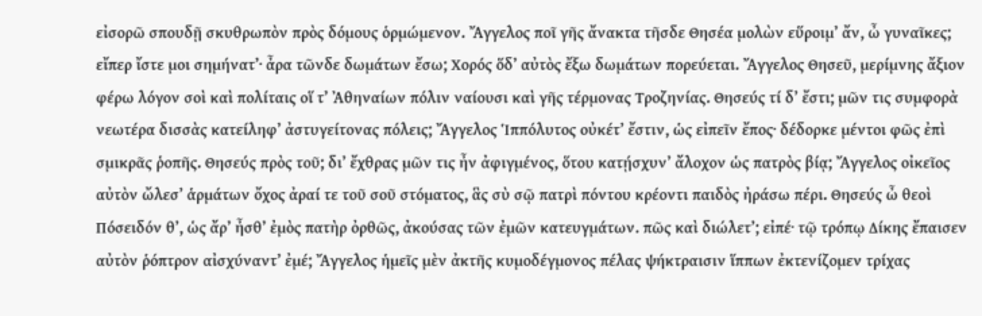εἰσορῶ σπουδῇ σκυθρωπὸν πρὸς δόμους ὁρμώμενον. Ἄγγελος ποῖ γῆς ἄνακτα τῆσδε Θησέα μολὼν εὕροιμ’ ἄν, ὦ γυναῖκες; εἴπερ ἴστε μοι σημήνατ’· ἆρα τῶνδε δωμάτων ἔσω; Χορός ὅδ’ αὐτὸς ἔξω δωμάτων πορεύεται. Ἄγγελος Θησεῦ, μερίμνης ἄξιον φέρω λόγον σοὶ καὶ πολίταις οἵ τ’ Ἀθηναίων πόλιν ναίουσι καὶ γῆς τέρμονας Τροζηνίας. Θησεύς τί δ’ ἔστι; μῶν τις συμφορὰ νεωτέρα δισσὰς κατείληφ’ ἀστυγείτονας πόλεις; Ἄγγελος Ἱππόλυτος οὐκέτ’ ἔστιν, ὡς εἰπεῖν ἔπος· δέδορκε μέντοι φῶς ἐπὶ σμικρᾶς ῥοπῆς. Θησεύς πρὸς τοῦ; δι’ ἔχθρας μῶν τις ἦν ἀφιγμένος, ὅτου κατῄσχυν’ ἄλοχον ὡς πατρὸς βίᾳ; Ἄγγελος οἰκεῖος αὐτὸν ὤλεσ’ ἁρμάτων ὄχος ἀραί τε τοῦ σοῦ στόματος, ἃς σὺ σῷ πατρὶ πόντου κρέοντι παιδὸς ἠράσω πέρι. Θησεύς ὦ θεοὶ Πόσειδόν θ’, ὡς ἄρ’ ἦσθ’ ἐμὸς πατὴρ ὀρθῶς, ἀκούσας τῶν ἐμῶν κατευγμάτων. πῶς καὶ διώλετ’; εἰπέ· τῷ τρόπῳ Δίκης ἔπαισεν αὐτὸν ῥόπτρον αἰσχύναντ’ ἐμέ; Ἄγγελος ἡμεῖς μὲν ἀκτῆς κυμοδέγμονος πέλας ψήκτραισιν ἵππων ἐκτενίζομεν τρίχας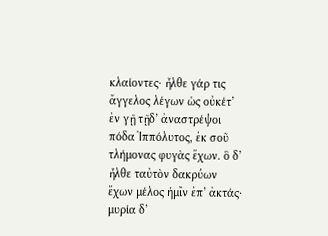κλαίοντες· ἦλθε γάρ τις ἄγγελος λέγων ὡς οὐκέτ’ ἐν γῇ τῇδ’ ἀναστρέψοι πόδα Ἱππόλυτος, ἐκ σοῦ τλήμονας φυγὰς ἔχων. ὃ δ’ ἦλθε ταὐτὸν δακρύων ἔχων μέλος ἡμῖν ἐπ’ ἀκτάς· μυρία δ’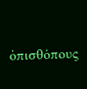ὀπισθόπους